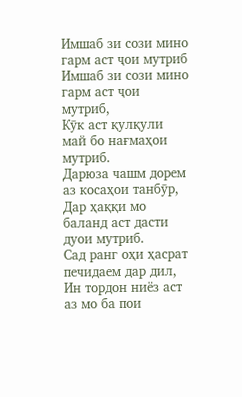Имшаб зи сози мино гарм аст ҷои мутриб
Имшаб зи сози мино гарм аст ҷои мутриб,
Кӯк аст қулқули май бо нағмаҳои мутриб.
Дарюза чашм дорем аз косаҳои танбӯр,
Дар ҳаққи мо баланд аст дасти дуои мутриб.
Сад ранг оҳи ҳасрат печидаем дар дил,
Ин тордон ниёз аст аз мо ба пои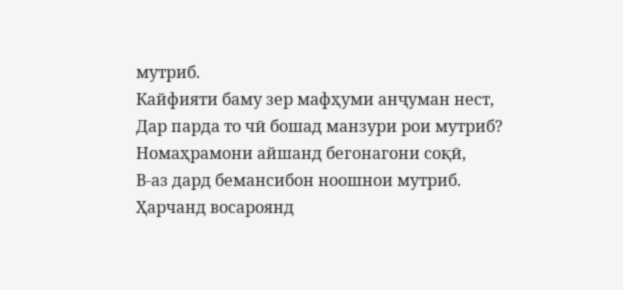мутриб.
Кайфияти баму зер мафҳуми анҷуман нест,
Дар парда то чӣ бошад манзури рои мутриб?
Номаҳрамони айшанд бегонагони соқӣ,
В-аз дард бемансибон ноошнои мутриб.
Ҳарчанд восароянд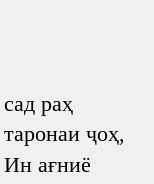сад раҳ таронаи ҷоҳ,
Ин ағниё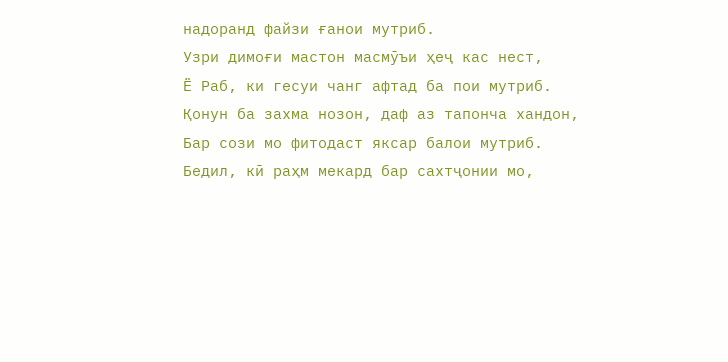надоранд файзи ғанои мутриб.
Узри димоғи мастон масмӯъи ҳеҷ кас нест,
Ё Раб, ки гесуи чанг афтад ба пои мутриб.
Қонун ба захма нозон, даф аз тапонча хандон,
Бар сози мо фитодаст яксар балои мутриб.
Бедил, кӣ раҳм мекард бар сахтҷонии мо,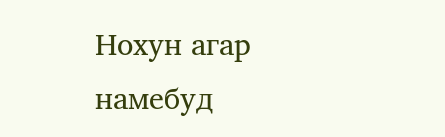Нохун агар намебуд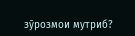зӯрозмои мутриб?